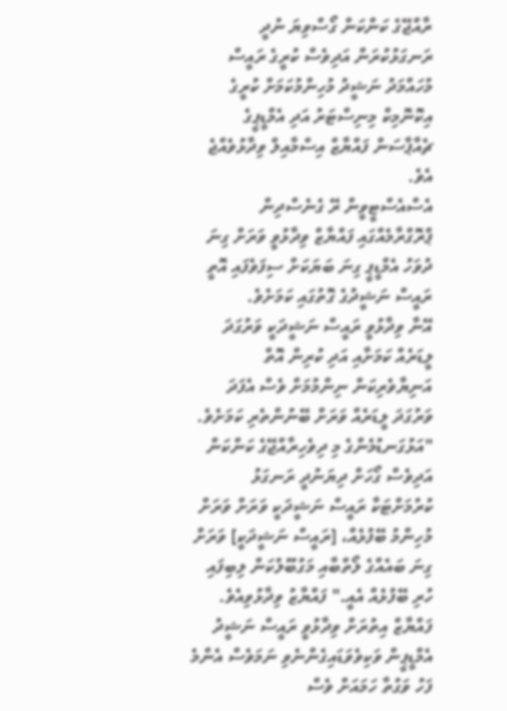ރާއްޖޭގެ ކަންކަން ގޯސްވިޔަ ނުދީ ރަނގަޅުކުރަން އަދިވެސް ކުރީގެ ރައީސް މުހައްމަދު ނަޝީދު މުހިންމުކަމަށް ކުރީގެ އިކޮނޮމިކް މިނިސްޓަރު އަދި އެމްޑީޕީގެ ޗެއާޕާސަން ފައްޔާޒް އިސްމާއިލް ވިދާޅުވެއްޖެ އެވެ.
އެސްއެސްޓީވީން ރޭ ގެނެސްދިން ޕްރޮގްރާމެއްގައި ފައްޔާޒް ވިދާޅުވީ ވަރަށް ގިނަ ދުވަހު އެމްޑީޕީ ގިނަ ބަޔަކަށް ސިފަވެފައި އޮތީ ރައީސް ނަޝީދުގެ ގޮތުގައި ކަމަށެވެ.
އޭނާ ވިދާޅުވީ ރައީސް ނަޝީދަކީ ވަރުގަދަ ލީޑަރެއް ކަމަށާއި އަދި ކުރިން އޮތް އަނިޔާވެރިކަން ނިންމުމަށް ވެސް އެފަދަ ވަރުގަދަ ލީޑަރެއް ވަރަށް ބޭނުންތެރި ކަމަށެވެ.
"އަޅުގަނޑުމެންގެ މި ދިވެހިރާއްޖޭގެ ކަންކަން އަދިވެސް ގޯހަށް ދިޔަނުދީ ރަނގަޅު ކުރުމަށްޓަކާ ރައީސް ނަޝީދަކީ ވަރަށް ވަރަށް މުހިންމު ބޭފުޅެއް، [ރައީސް ނަޝީދަކީ] ވަރަށް ގިނަ ބައެއްގެ ލޯތްބާއި މަގުބޫލުކަން ލިބިފައި ހުރި ބޭފުޅެއް އެއީ." ފައްޔާޒު ވިދާޅުވިއެވެ.
ފައްޔާޒް އިތުރަށް ވިދާޅުވީ ރައީސް ނަޝީދު އެމްޑީޕީން ވަކިވެވަޑައިގެންނެވި ނަމަވެސް އެންމެ ފަހު ވަގުތާ ހަމައަށް ވެސް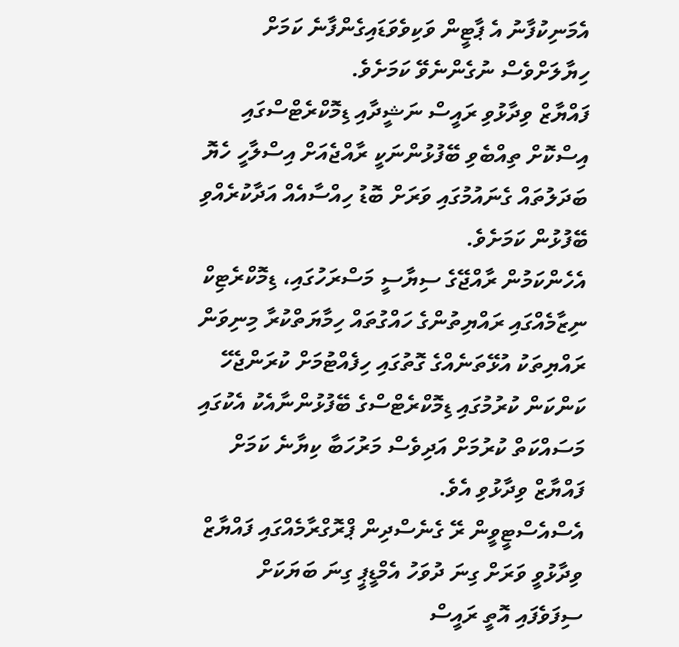އެމަނިކުފާނު އެ ޕާޓީން ވަކިވެވަޑައިގެންފާނެ ކަމަށް ހިޔާލަށްވެސް ނުގެންނެވޭ ކަމަށެވެ.
ފައްޔާޒް ވިދާޅުވި ރައީސް ނަޝީދާއި ޑިމޮކްރެޓްސްގައި އިސްކޮށް ތިއްބެވި ބޭފުޅުންނަކީ ރާއްޖެއަށް އިސްލާހީ ހެޔޮ ބަދަލުތައް ގެނައުމުގައި ވަރަށް ބޮޑު ހިއްސާއެއް އަދާކުރެއްވި ބޭފުޅުން ކަމަށެވެ.
އެހެންކަމުން ރާއްޖޭގެ ސިޔާސީ މަސްރަހުގައި، ޑިމޮކްރެޓިކް ނިޒާމެއްގައި ރައްޔިތުންގެ ހައްގުތައް ހިމާޔަތްކުރާ މިނިވަން ރައްޔިތަކު އުޅޭތަނެއްގެ ގޮތުގައި ހިފެއްޓުމަށް ކުރަންޖެހޭ ކަންކަން ކުރުމުގައި ޑިމޮކްރެޓްސްގެ ބޭފުޅުންނާއެކު އެކުގައި މަސައްކަތް ކުރުމަށް އަދިވެސް މަރުހަބާ ކިޔާނެ ކަމަށް ފައްޔާޒް ވިދާޅުވި އެވެ.
އެސްއެސްޓީވީން ރޭ ގެނެސްދިން ޕްރޮގްރާމެއްގައި ފައްޔާޒް ވިދާޅުވީ ވަރަށް ގިނަ ދުވަހު އެމްޑީޕީ ގިނަ ބަޔަކަށް ސިފަވެފައި އޮތީ ރައީސް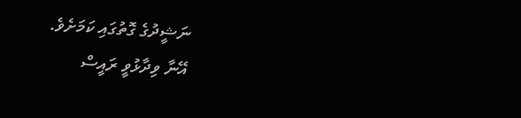ނަޝީދުގެ ގޮތުގައި ކަމަށެވެ.
އޭނާ ވިދާޅުވީ ރައީސް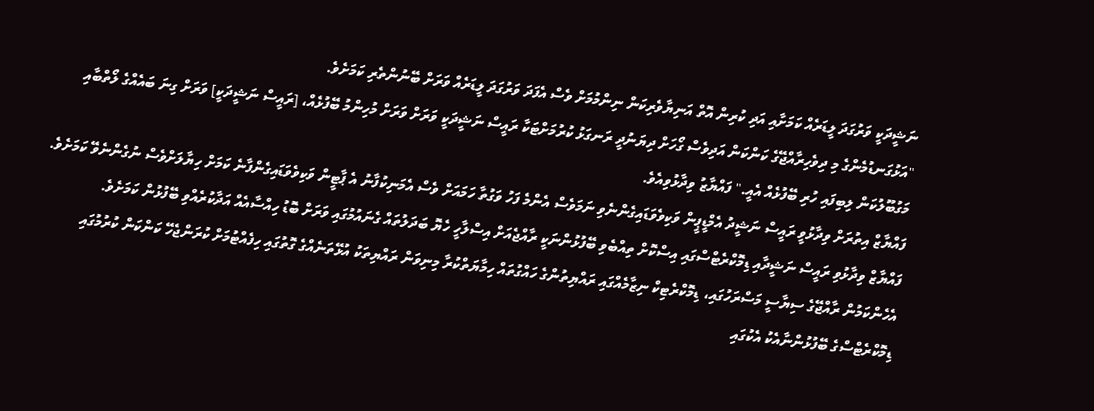ނަޝީދަކީ ވަރުގަދަ ލީޑަރެއް ކަމަށާއި އަދި ކުރިން އޮތް އަނިޔާވެރިކަން ނިންމުމަށް ވެސް އެފަދަ ވަރުގަދަ ލީޑަރެއް ވަރަށް ބޭނުންތެރި ކަމަށެވެ.
"އަޅުގަނޑުމެންގެ މި ދިވެހިރާއްޖޭގެ ކަންކަން އަދިވެސް ގޯހަށް ދިޔަނުދީ ރަނގަޅު ކުރުމަށްޓަކާ ރައީސް ނަޝީދަކީ ވަރަށް ވަރަށް މުހިންމު ބޭފުޅެއް، [ރައީސް ނަޝީދަކީ] ވަރަށް ގިނަ ބައެއްގެ ލޯތްބާއި މަގުބޫލުކަން ލިބިފައި ހުރި ބޭފުޅެއް އެއީ." ފައްޔާޒު ވިދާޅުވިއެވެ.
ފައްޔާޒް އިތުރަށް ވިދާޅުވީ ރައީސް ނަޝީދު އެމްޑީޕީން ވަކިވެވަޑައިގެންނެވި ނަމަވެސް އެންމެ ފަހު ވަގުތާ ހަމައަށް ވެސް އެމަނިކުފާނު އެ ޕާޓީން ވަކިވެވަޑައިގެންފާނެ ކަމަށް ހިޔާލަށްވެސް ނުގެންނެވޭ ކަމަށެވެ.
ފައްޔާޒް ވިދާޅުވި ރައީސް ނަޝީދާއި ޑިމޮކްރެޓްސްގައި އިސްކޮށް ތިއްބެވި ބޭފުޅުންނަކީ ރާއްޖެއަށް އިސްލާހީ ހެޔޮ ބަދަލުތައް ގެނައުމުގައި ވަރަށް ބޮޑު ހިއްސާއެއް އަދާކުރެއްވި ބޭފުޅުން ކަމަށެވެ.
އެހެންކަމުން ރާއްޖޭގެ ސިޔާސީ މަސްރަހުގައި، ޑިމޮކްރެޓިކް ނިޒާމެއްގައި ރައްޔިތުންގެ ހައްގުތައް ހިމާޔަތްކުރާ މިނިވަން ރައްޔިތަކު އުޅޭތަނެއްގެ ގޮތުގައި ހިފެއްޓުމަށް ކުރަންޖެހޭ ކަންކަން ކުރުމުގައި ޑިމޮކްރެޓްސްގެ ބޭފުޅުންނާއެކު އެކުގައި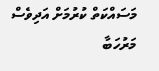މަސައްކަތް ކުރުމަށް އަދިވެސް މަރުހަބާ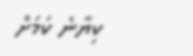ކިޔާނެ ކަމަށް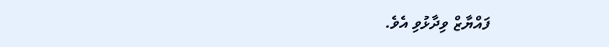ފައްޔާޒް ވިދާޅުވި އެވެ.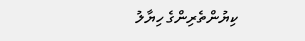ކިޔުންތެރިންގެ ހިޔާލު